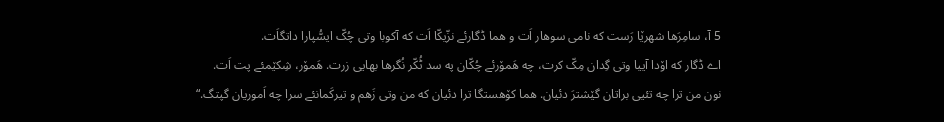5 آ، سامِرَها شهرێا رَست که نامی سوهار اَت و هما ڈگارئے نزّیکّا اَت که آکوبا وتی چُکّ ایسُّپارا داتگاَت.
اے ڈگار که اۆدا آییا وتی گِدان مِکّ کرت، چه هَمۆرئے چُکّان په سد ٹُکّر نُگرها بهایی زرت. هَمۆر، شِکێمئے پت اَت.
نون من ترا چه تئیی براتان گێشترَ دئیان. هما کۆهستگا ترا دئیان که من وتی زَهم و تیرکَمانئے سرا چه اَموریان گپتگ.“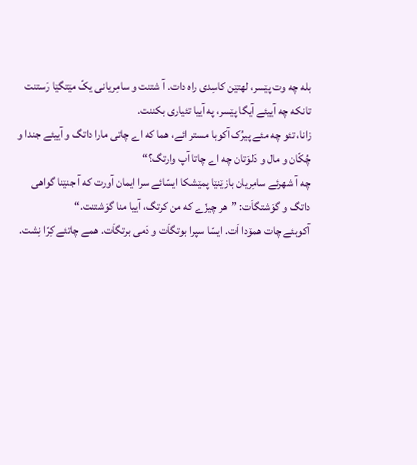بله چه وت پێسر، لهتێن کاسِدی راه دات. آ شتنت و سامِریانی یکّ مێتگێا رَستنت تانکه چه آییئے آیگا پێسر، په آییا تئیاری بکننت.
زانا، تئو چه مئے پیرُک آکوبا مستر ائے، هما که اے چاتی مارا داتگ و آییئے جندا و چُکّان و مال و دَلوَتان چه اے چاتا آپ وارتگ؟“
چه آ شهرئے سامِریان بازێنێا پمێشکا ایسّائے سرا ایمان آورت که آ جنێنا گواهی داتگ و گوَشتگاَت: ”هر چیزّے که من کرتگ، آییا منا گوَشتنت.“
آکوبئے چات همۆدا اَت. ایسّا سپرا بوتگاَت و دَمی برتگاَت. همے چاتئے کِرّا نِشت.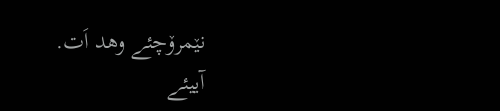نێمرۆچئے وهد اَت.
آییئے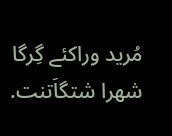مُرید وراکئے گِرگا شهرا شتگاَتنت.